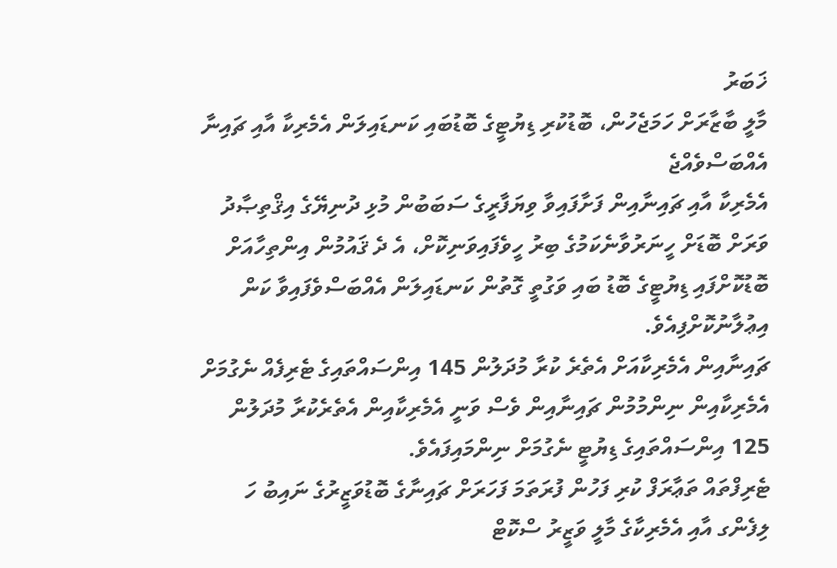ޚަބަރު
މާލީ ބާޒާރަށް ހަމަޖެހުން، ބޮޑުކުރި ޑިޔުޓީގެ ބޮޑުބައި ކަނޑައިލަން އެމެރިކާ އާއި ޗައިނާ އެއްބަސްވެއްޖެ
އެމެރިކާ އާއި ޗައިނާއިން ފަށާފައިވާ ވިޔަފާރީގެ ސަބަބުން މުޅި ދުނިޔޭގެ އިޤްތިޞާދު ވަރަށް ބޮޑަށް ހީނަރުވާނެކަމުގެ ބިރު ހީވެފައިވަނިކޮށް، އެ ދެ ޤައުމުން އިންތިހާއަށް ބޮޑުކޮށްފައި ޑިޔުޓީގެ ބޮޑު ބައި ވަގުތީ ގޮތުން ކަނޑައިލަން އެއްބަސްވެފައިވާ ކަން އިޢުލާނުކޮށްފިއެވެ.
ޗައިނާއިން އެމެރިކާއަށް އެތެރެ ކުރާ މުދަލުން 145 އިންސައްތައިގެ ޓެރިފެއް ނެގުމަށް އެމެރިކާއިން ނިންމުމުން ޗައިނާއިން ވެސް ވަނީ އެމެރިކާއިން އެތެރެކުރާ މުދަލުން 125 އިންސައްތައިގެ ޑިޔުޓީ ނެގުމަށް ނިންމައިފައެވެ.
ޓެރިފްތައް ތަޢާރަފް ކުރި ފަހުން ފުރަތަމަ ފަހަރަށް ޗައިނާގެ ބޮޑުވަޒީރުގެ ނައިބު ހަ ލިފެންގ އާއި އެމެރިކާގެ މާލީ ވަޒީރު ސްކޮޓް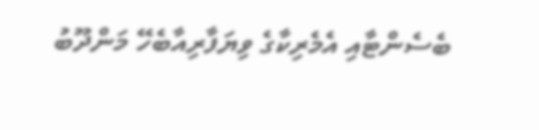ބެސެންޓާއި އެމެރިކާގެ ވިޔަފާރިއާބެހޭ މަންދޫބު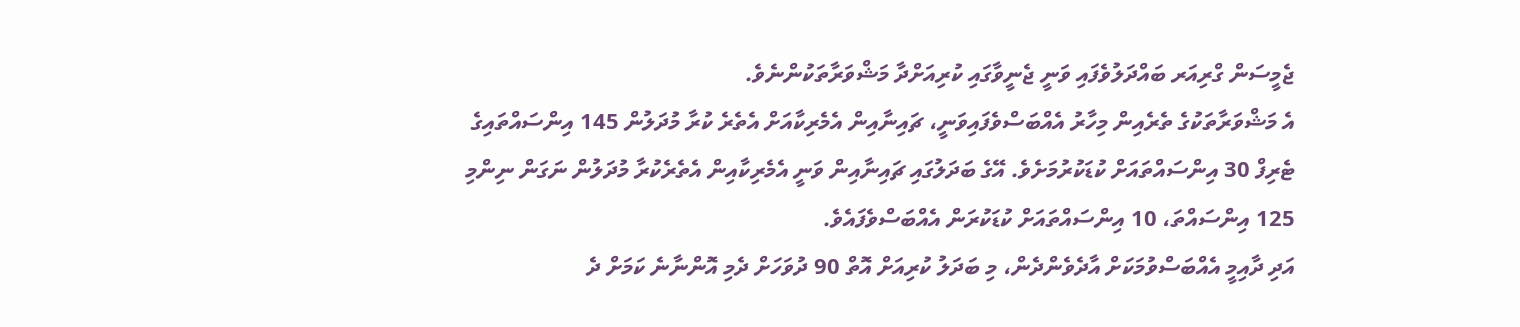ޖެމީސަން ގްރިއަރ ބައްދަލުވެފައި ވަނީ ޖެނީވާގައި ކުރިއަށްދާ މަޝްވަރާތަކުންނެވެ.
އެ މަޝްވަރާތަކުގެ ތެރެއިން މިހާރު އެއްބަސްވެފައިވަނީ، ޗައިނާއިން އެމެރިކާއަށް އެތެރެ ކުރާ މުދަލުން 145 އިންސައްތައިގެ ޓެރިފް 30 އިންސައްތައަށް ކުޑަކުރުމަށެވެ. އޭގެ ބަދަލުގައި ޗައިނާއިން ވަނީ އެމެރިކާއިން އެތެރެކުރާ މުދަލުން ނަގަން ނިންމި 125 އިންސައްތަ، 10 އިންސައްތައަށް ކުޑަކުރަން އެއްބަސްވެފައެވެ.
އަދި ދާއިމީ އެއްބަސްވުމަކަށް އާދެވެންދެން، މި ބަދަލު ކުރިއަށް އޮތް 90 ދުވަހަށް ދެމި އޮންނާނެ ކަމަށް ދެ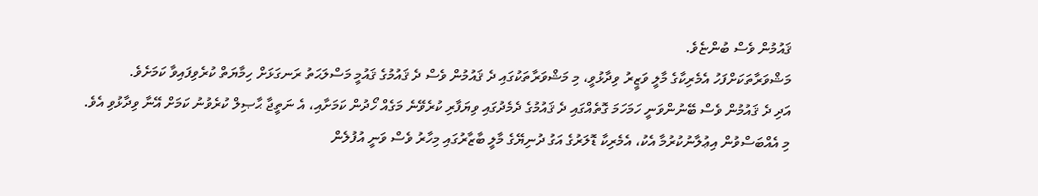ޤައުމުން ވެސް ބުންޏެވެ.
މަޝްވަރާތަކަށްފަހު އެމެރިކާގެ މާލީ ވަޒީރު ވިދާޅުވީ، މި މަޝްވަރާތަކުގައި ދެ ޤައުމުން ވެސް ދެ ޤައުމުގެ ޤައުމީ މަސްލަޙަތު ރަނގަޅަށް ހިމާޔަތް ކުރެވިފައިވާ ކަމަށެވެ.
އަދި ދެ ޤައުމުން ވެސް ބޭނުންވަނީ ހަމަހަމަ ގޮތެއްގައި ދެ ޤައުމުގެ ދެމެދުގައި ވިޔަފާރި ކުރެވޭނެ މަގެއް ހޯދުން ކަމަށާއި، އެ ނަތީޖާ ޙާޞިލް ކުރެވުނު ކަމަށް އޭނާ ވިދާޅުވި އެވެ.
މި އެއްބަސްވުން އިޢުލާނުކުރުމާ އެކު، އެމެރިކާ ޑޮލަރުގެ އަގު ދުނިޔޭގެ މާލީ ބާޒާރުގައި މިހާރު ވެސް ވަނީ އުފުލެން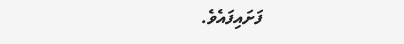ފަށައިފައެވެ.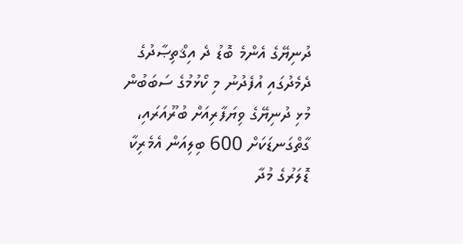ދުނިޔޭގެ އެންމެ ބޮޑު ދެ އިޤްތިޞާދުގެ ދެމެދުގައި އުފެދުނު މި ކޯޅުމުގެ ސަބަބުން މުޅި ދުނިޔޭގެ ވިޔަފާރިއަށް ބުރޫއަރައި، ގާތްގަނޑަކަށް 600 ބިލިއަން އެމެރިކާ ޑޮލަރުގެ މުދާ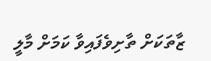ޒާތަކަށް ތާށިވެފައިވާ ކަމަށް މާލީ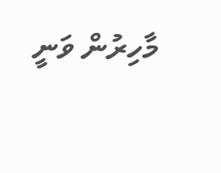މާހިރުން ވަނީ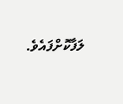ލަފާކޮށްފައެވެ.